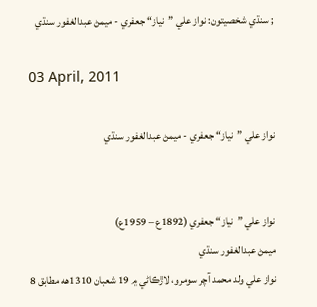; سنڌي شخصيتون: نواز علي ”نياز“ جعفري - ميمڻ عبدالغفور سنڌي

03 April, 2011

نواز علي ”نياز“ جعفري - ميمڻ عبدالغفور سنڌي


نواز علي ”نياز“ جعفري (1892ع – 1959ع)
ميمڻ عبدالغفور سنڌي
نواز علي ولد محمد آچر سومرو، لاڙڪاڻي ۾ 19 شعبان 1310هه مطابق 8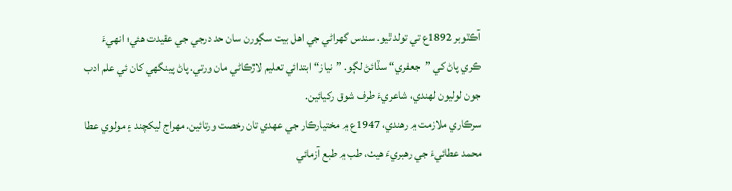آڪٽوبر 1892ع تي تولد ٿيو. سندس گهراڻي جي اهل بيت سڳورن سان حد درجي جي عقيدت هئي؛ انهيءَ ڪري پاڻ کي ”جعفري“ سڏائڻ لڳو. ”نياز“ ابتدائي تعليم لاڙڪاڻي مان ورتي. پاڻ پينگهي کان ئي علم ادب جون لوليون لهندي، شاعريءَ طرف شوق رکيائين.
سرڪاري ملازمت ۾ رهندي، 1947ع ۾ مختيارڪار جي عهدي تان رخصت ورتائين. مهراج ليکچند ۽ مولوي عطا محمد عطائيءَ جي رهبريءَ هيٺ، طب ۾ طبع آزمائي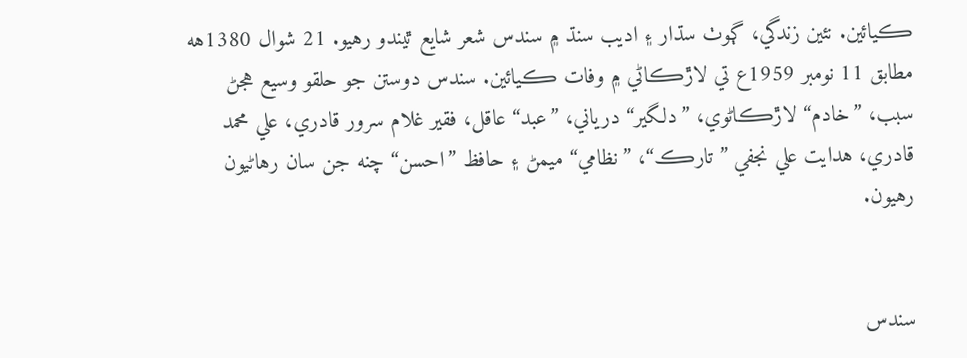ڪيائين. نئين زندگي، ڳوٺ سڌار ۽ اديب سنڌ ۾ سندس شعر شايع ٿيندو رهيو. 21 شوال 1380هه مطابق 11 نومبر 1959ع تي لاڙڪاڻي ۾ وفات ڪيائين. سندس دوستن جو حلقو وسيع هجڻ سبب، ”خادم“ لاڙڪاڻوي، ”دلگير“ درياني، ”عبد“ عاقل، فقير غلام سرور قادري، علي محمد قادري، هدايت علي نجفي ”تارڪ“، ”نظامي“ ميمڻ ۽ حافظ ”احسن“ چنه جن سان رهاڻيون رهيون.


سندس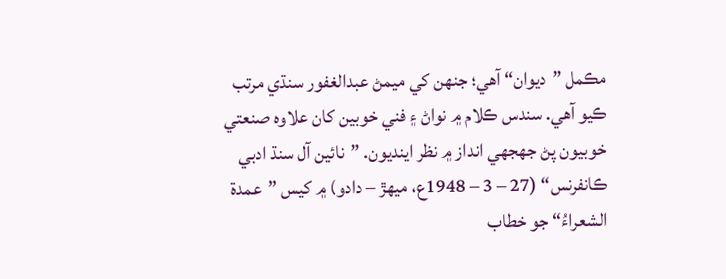مڪمل ”ديوان“ آهي؛ جنهن کي ميمڻ عبدالغفور سنڌي مرتب ڪيو آهي. سندس ڪلام ۾ نواڻ ۽ فني خوبين کان علاوه صنعتي خوبيون پڻ جهجهي انداز ۾ نظر اينديون. ”نائين آل سنڌ ادبي ڪانفرنس“ (27 – 3 – 1948ع، ميهڙ – دادو) ۾ کيس ”عمدة الشعراءُ“ جو خطاب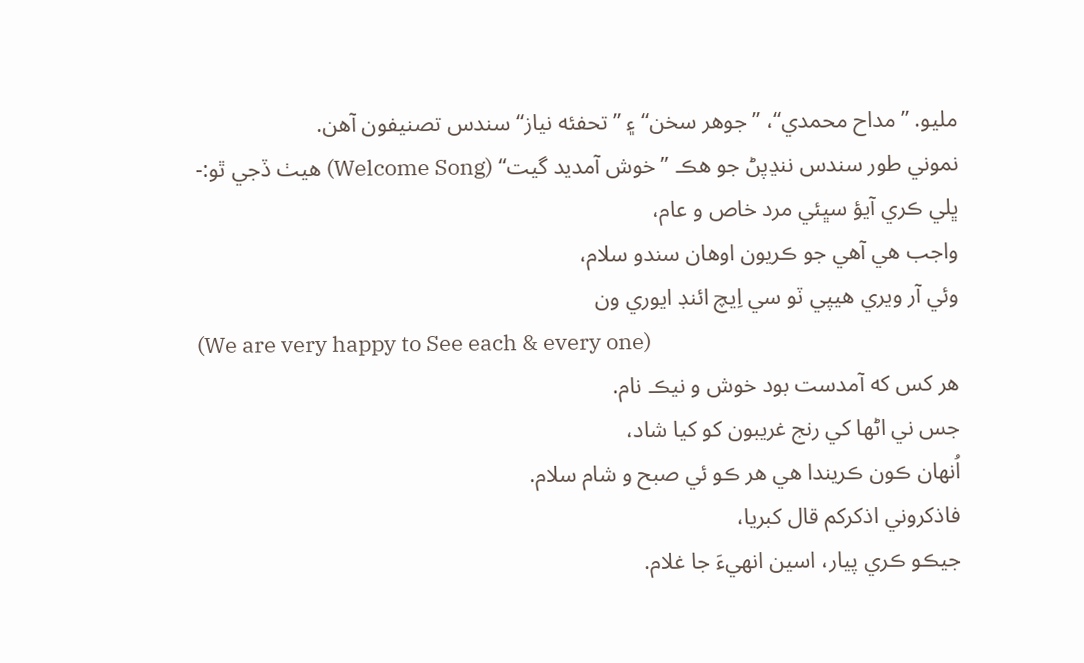مليو. ”مداح محمدي“، ”جوهر سخن“ ۽ ”تحفئه نياز“ سندس تصنيفون آهن.
نموني طور سندس ننڍپڻ جو هڪ ”خوش آمديد گيت“ (Welcome Song) هيٺ ڏجي ٿو:-
ڀلي ڪري آيؤ سڀئي مرد خاص و عام،
واجب هي آهي جو ڪريون اوهان سندو سلام،
وئي آر ويري هيپي ٽو سي اِيچ ائنڊ ايوري ون
(We are very happy to See each & every one)
هر کس که آمدست بود خوش و نيڪ نام.
جس ني اڻها کي رنج غريبون کو کيا شاد،
اُنھان ڪون ڪريندا هي هر ڪو ئي صبح و شام سلام.
فاذکروني اذکرکم قال کبريا،
جيڪو ڪري پيار، اسين انهيءَ جا غلام.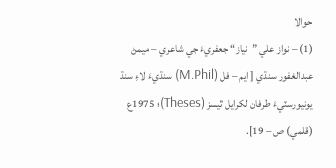حوالا
(1) – نواز علي ”نياز“ جعفريءَ جي شاعري – ميمڻ عبدالغفور سنڌي [ ايم – فل (M.Phil) سنڌيءَ لاءِ سنڌ يونيورسٽيءَ طرفان لکرايل ٿيسز (Theses)؛ 1975ع (قلمي) ص – 19].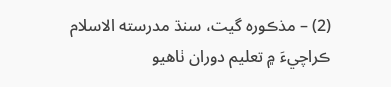(2) – مذڪوره گيت، سنڌ مدرسته الاسلام ڪراچيءَ ۾ تعليم دوران ٺاهيو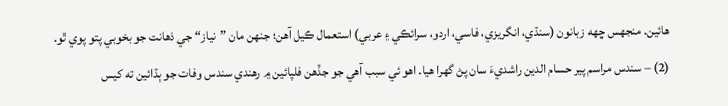هائين. منجهس ڇهه زبانون (سنڌي، انگريزي، فاسي، اردو، سرائڪي ۽ عربي) استعمال ڪيل آهن؛ جنهن مان ”نياز“ جي ذهانت جو بخوبي پتو پوي ٿو.
(2) – سندس مراسم پير حسام الدين راشديءَ سان پڻ گھرا ھيا. اھو ئي سبب آھي جو جڏھن فلپائين ۾ رھندي سندس وفات جو ٻڌائين ته کيس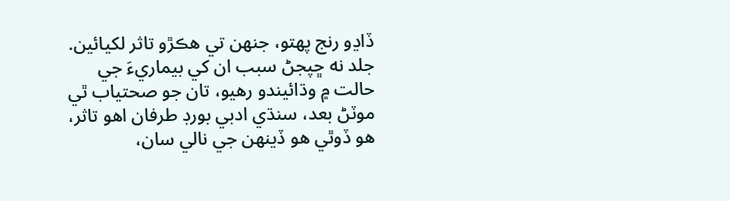ڏاڍو رنج پھتو، جنھن تي ھڪڙو تاثر لکيائين. جلد نه ڇپجڻ سبب ان کي بيماريءَ جي حالت ۾ وڌائيندو رھيو، تان جو صحتياب ٿي موٽڻ بعد، سنڌي ادبي بورڊ طرفان اھو تاثر، ھو ڏوٿي ھو ڏينھن جي نالي سان،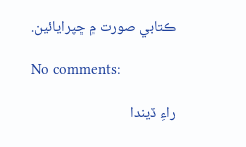ڪتابي صورت ۾ ڇپرايائين.

No comments:

راءِ ڏيندا